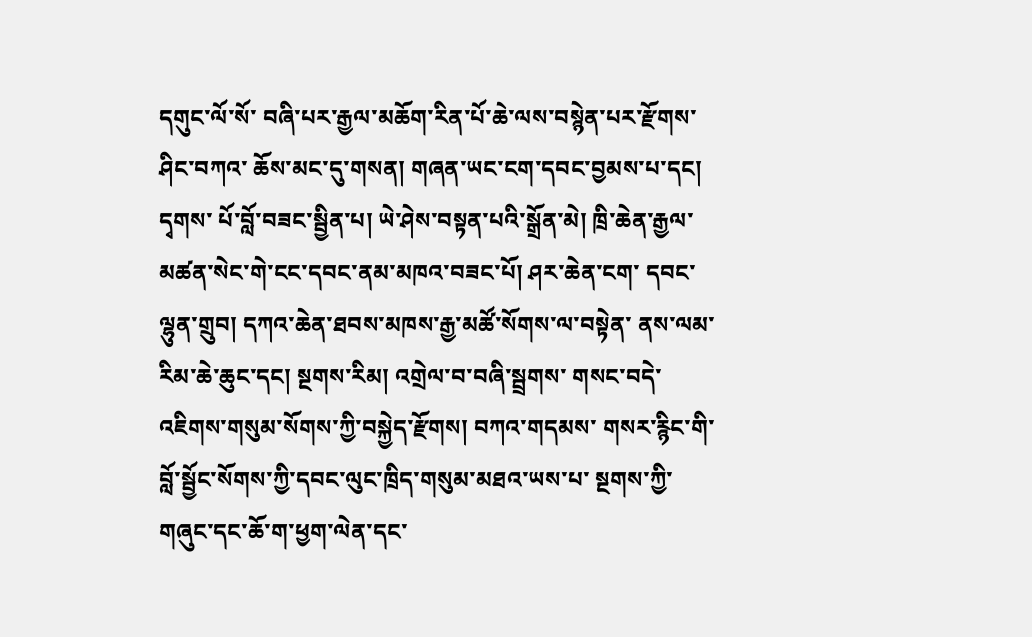དགུང་ལོ་སོ་ བཞི་པར་རྒྱལ་མཆོག་རིན་པོ་ཆེ་ལས་བསྙེན་པར་རྫོགས་ཤིང་བཀའ་ ཆོས་མང་དུ་གསན། གཞན་ཡང་ངག་དབང་བྱམས་པ་དང། དྭགས་ པོ་བློ་བཟང་སྦྱིན་པ། ཡེ་ཤེས་བསྟན་པའི་སྒྲོན་མེ། ཁྲི་ཆེན་རྒྱལ་ མཚན་སེང་གེ་ངང་དབང་ནམ་མཁའ་བཟང་པོ། ཤར་ཆེན་ངག་ དབང་ལྷུན་གྲུབ། དཀའ་ཆེན་ཐབས་མཁས་རྒྱ་མཚོ་སོགས་ལ་བསྟེན་ ནས་ལམ་རིམ་ཆེ་ཆུང་དང། སྔགས་རིམ། འགྲེལ་བ་བཞི་སྦྲགས་ གསང་བདེ་འཇིགས་གསུམ་སོགས་ཀྱི་བསྐྱེད་རྫོགས། བཀའ་གདམས་ གསར་རྙིང་གི་བློ་སྦྱོང་སོགས་ཀྱི་དབང་ལུང་ཁྲིད་གསུམ་མཐའ་ཡས་པ་ སྔགས་ཀྱི་གཞུང་དང་ཆོ་ག་ཕྱག་ལེན་དང་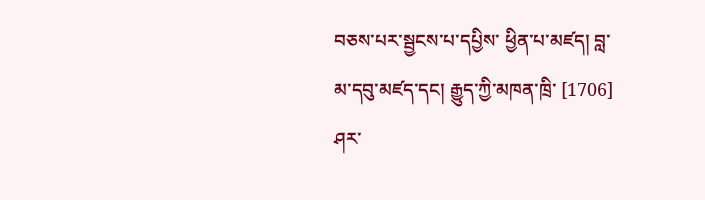བཅས་པར་སྦྱངས་པ་དཔྱིས་ ཕྱིན་པ་མཛད། བླ་མ་དབུ་མཛད་དང། རྒྱུད་ཀྱི་མཁན་ཁྲི་ [1706] ཤར་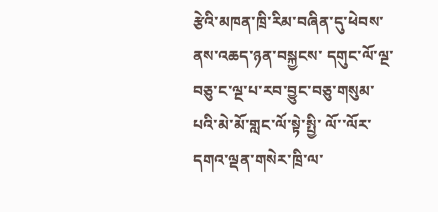རྩེའི་མཁན་ཁྲི་རིམ་བཞིན་དུ་ཕེབས་ནས་འཆད་ཉན་བསྐྱངས་ དགུང་ལོ་ལྔ་བཅུ་ང་ལྔ་པ་རབ་བྱུང་བཅུ་གསུམ་པའི་མེ་མོ་གླང་ལོ་སྟེ་སྤྱི་ ལོ་་ལོར་དགའ་ལྡན་གསེར་ཁྲི་ལ་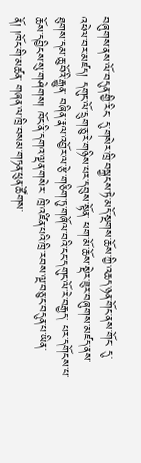བཞུགས་ནས་ལོ་བདུན་གྱི་རིང་ དུ་གསེར་ཁྲི་བསྐྱངས་ཏེ་མདོ་སྔགས་ཆོས་ཀྱི་འཆད་ཉན་གོང་ནས་གོང་ དུ་འཕེལ་བར་མཛད། དགུང་ལོ་དྲུག་ཅུ་རེ་གཉིས་པར་དབུས་སྟོན་ ཕག་མོ་ཆོས་སྡེར་ཟུར་བཞུགས་མཛད་ནས་ཐུགས་དམ་ཆུ་བོའི་རྒྱུན་ བཞིན་རྣལ་འབྱོར་ལ་རྩེ་གཅིག་ཏུ་གཞོལ་བའི་ངང་དགུང་ལོ་རེ་བརྒྱད་ པར་དགོངས་པ་ཆོས་དབྱིངས་སུ་གཤེགས། ཁོང་ནི་དགའ་ལྡན་གསེར་ ཁྲི་འཛིན་པའི་ཁྲི་རབས་ལྔ་བཅུ་ང་བདུན་པ་ཡིན་ནོ། །ཁོང་གི་མཚན་ གཞན་ལ་ཁྲི་བསམ་གཏན་ཕུན་ཚོགས་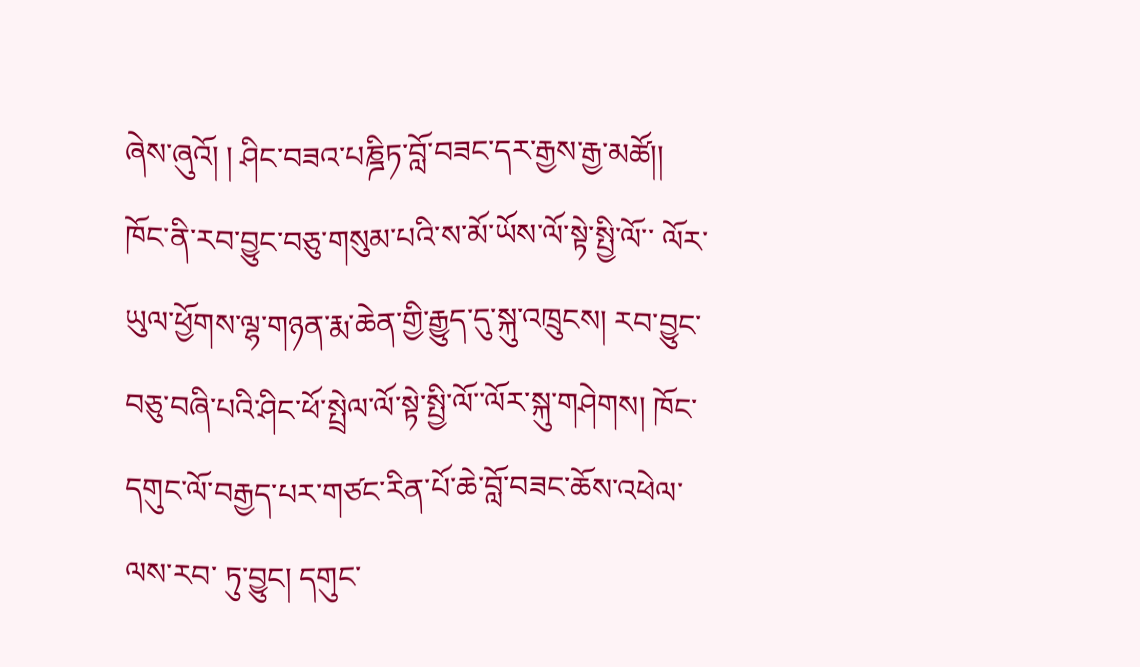ཞེས་ཞུའོ། ། ཤིང་བཟའ་པཎྜིཏ་བློ་བཟང་དར་རྒྱས་རྒྱ་མཚོ།། ཁོང་ནི་རབ་བྱུང་བཅུ་གསུམ་པའི་ས་མོ་ཡོས་ལོ་སྟེ་སྤྱི་ལོ་་ ལོར་ཡུལ་ཕྱོགས་ལྷ་གཉན་རྨ་ཆེན་གྱི་རྒྱུད་དུ་སྐུ་འཁྲུངས། རབ་བྱུང་ བཅུ་བཞི་པའི་ཤིང་ཕོ་སྤྲེལ་ལོ་སྟེ་སྤྱི་ལོ་་ལོར་སྐུ་གཤེགས། ཁོང་ དགུང་ལོ་བརྒྱད་པར་གཙང་རིན་པོ་ཆེ་བློ་བཟང་ཆོས་འཕེལ་ལས་རབ་ ཏུ་བྱུང། དགུང་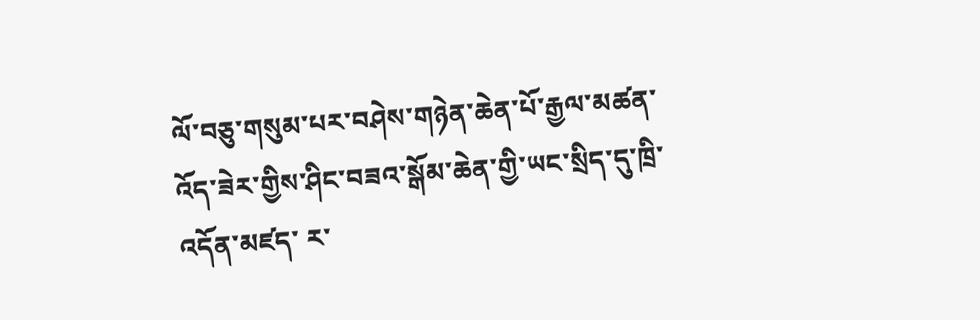ལོ་བཅུ་གསུམ་པར་བཤེས་གཉེན་ཆེན་པོ་རྒྱལ་མཚན་ འོད་ཟེར་གྱིས་ཤིང་བཟའ་སྒོམ་ཆེན་གྱི་ཡང་སྲིད་དུ་ཁྲི་འདོན་མཛད་ ར་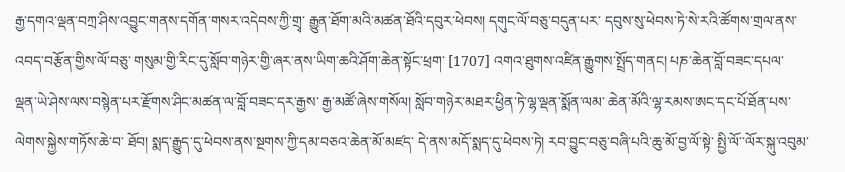རྒྱ་དགའ་ལྡན་བཀྲ་ཤིས་འབྱུང་གནས་དགོན་གསར་འདེབས་ཀྱི་གྲྭ་ རྒྱུན་ཐོག་མའི་མཚན་ཐོའི་དབུར་ཕེབས། དགུང་ལོ་བཅུ་བདུན་པར་ དབུས་སུ་ཕེབས་ཏེ་སེ་རའི་ཚོགས་གྲལ་ནས་འབད་བརྩོན་གྱིས་ལོ་བཅུ་ གསུམ་གྱི་རིང་དུ་སློབ་གཉེར་གྱི་ཞར་ནས་ཡིག་ཆའི་ཤོག་ཆེན་སྟོང་ཕྲག་ [1707] འགའ་ཐུགས་འཛིན་རྒྱུགས་སྤྲོད་གནང། པཎ་ཆེན་བློ་བཟང་དཔལ་ ལྡན་ཡེ་ཤེས་ལས་བསྙེན་པར་རྫོགས་ཤིང་མཚན་ལ་བློ་བཟང་དར་རྒྱས་ རྒྱ་མཚོ་ཞེས་གསོལ། སློབ་གཉེར་མཐར་ཕྱིན་ཏེ་ལྷ་ལྡན་སྨོན་ལམ་ ཆེན་མོའི་ལྷ་རམས་ཨང་དང་པོ་ཐོན་པས་ལེགས་སྐྱེས་གཏོས་ཆེ་བ་ ཐོབ། སྨད་རྒྱུད་དུ་ཕེབས་ནས་སྔགས་ཀྱི་དམ་བཅའ་ཆེན་མོ་མཛད་ དེ་ནས་མདོ་སྨད་དུ་ཕེབས་ཏེ། རབ་བྱུང་བཅུ་བཞི་པའི་ཆུ་མོ་བྱ་ལོ་སྟེ་ སྤྱི་ལོ་་ལོར་སྐུ་འབུམ་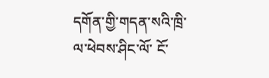དགོན་གྱི་གདན་སའི་ཁྲི་ལ་ཕེབས་ཤིང་ལོ་ ངོ་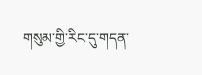གསུམ་གྱི་རིང་དུ་གདན་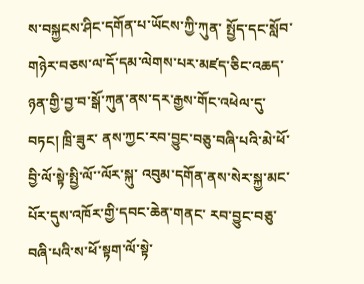ས་བསྐྱངས་ཤིང་དགོན་པ་ཡོངས་ཀྱི་ཀུན་ སྤྱོད་དང་སློབ་གཉེར་བཅས་ལ་དོ་དམ་ལེགས་པར་མཛད་ཅིང་འཆད་ ཉན་གྱི་བྱ་བ་སྒོ་ཀུན་ནས་དར་རྒྱས་གོང་འཕེལ་དུ་བཏང། ཁྲི་ཟུར་ ནས་ཀྱང་རབ་བྱུང་བཅུ་བཞི་པའི་མེ་ཕོ་བྱི་ལོ་སྟེ་སྤྱི་ལོ་་ལོར་སྐུ་ འབུམ་དགོན་ནས་སེར་སྐྱ་མང་པོར་དུས་འཁོར་གྱི་དབང་ཆེན་གནང་ རབ་བྱུང་བཅུ་བཞི་པའི་ས་ཕོ་སྟག་ལོ་སྟེ་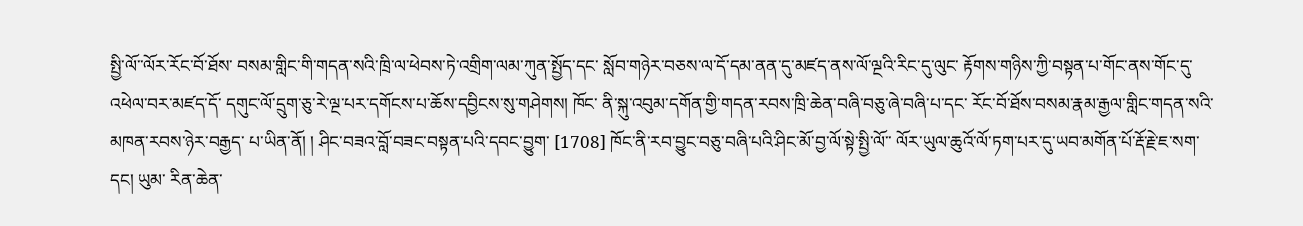སྤྱི་ལོ་་ལོར་རོང་བོ་ཐོས་ བསམ་གླིང་གི་གདན་སའི་ཁྲི་ལ་ཕེབས་ཏེ་འགྲིག་ལམ་ཀུན་སྤྱོད་དང་ སློབ་གཉེར་བཅས་ལ་དོ་དམ་ནན་དུ་མཛད་ནས་ལོ་ལྔའི་རིང་དུ་ལུང་ རྟོགས་གཉིས་ཀྱི་བསྟན་པ་གོང་ནས་གོང་དུ་འཕེལ་བར་མཛད་དོ་ དགུང་ལོ་དྲུག་ཅུ་རེ་ལྔ་པར་དགོངས་པ་ཆོས་དབྱིངས་སུ་གཤེགས། ཁོང་ ནི་སྐུ་འབུམ་དགོན་གྱི་གདན་རབས་ཁྲི་ཆེན་བཞི་བཅུ་ཞེ་བཞི་པ་དང་ རོང་བོ་ཐོས་བསམ་རྣམ་རྒྱལ་གླིང་གདན་སའི་མཁན་རབས་ཉེར་བརྒྱད་ པ་ཡིན་ནོ། ། ཤིང་བཟའ་བློ་བཟང་བསྟན་པའི་དབང་བྱུག་ [1708] ཁོང་ནི་རབ་བྱུང་བཅུ་བཞི་པའི་ཤིང་མོ་བྱ་ལོ་སྟེ་སྤྱི་ལོ་་ ལོར་ཡུལ་ཆུའོ་ལོ་ཏག་པར་དུ་ཡབ་མགོན་པོ་རྡོ་རྗེ་ཇ་སག་དང། ཡུམ་ རིན་ཆེན་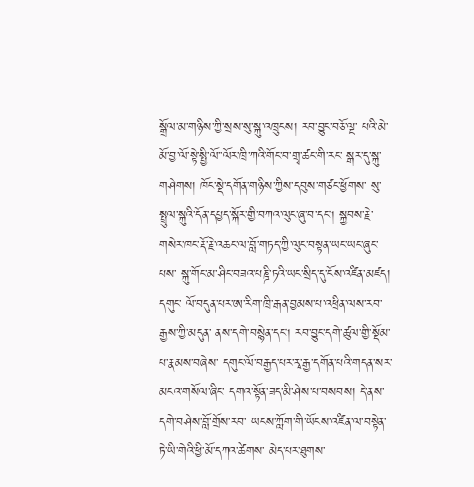སྒྲོལ་མ་གཉིས་ཀྱི་སྲས་སུ་སྐུ་འཁྲུངས། རབ་བྱུང་བཅོ་ལྔ་ པའི་མེ་མོ་བྱ་ལོ་སྟེ་སྤྱི་ལོ་་ལོར་ཁྲི་ཀའི་གོང་བ་གྲྭ་ཚང་གི་རང་ སྒར་དུ་སྐུ་གཤེགས། ཁོང་སྡེ་དགོན་གཉིས་ཀྱིས་དབུས་གཙང་ཕྱོགས་ སུ་སྤྲུལ་སྐུའི་དོན་དཔྱད་སྐོར་གྱི་བཀའ་ལུང་ཞུ་བ་དང། སྐྱབས་རྗེ་ གསེར་ཁང་རྡོ་རྗེ་འཆང་ལ་བློ་གཏད་ཀྱི་ལུང་བསྟན་ཡང་ཡང་ཞུང་པས་ སྐུ་གོང་མ་ཤིང་བཟའ་པཎྜི་ཏའི་ཡང་སྲིད་དུ་ངོས་འཛིན་མཛད། དགུང་ ལོ་བདུན་པར་ཨ་རིག་ཁྲི་རྒན་བྱམས་པ་འཕྲིན་ལས་རབ་རྒྱས་ཀྱི་མདུན་ ནས་དགེ་བསྙེན་དང། རབ་བྱུང་དགེ་ཚུལ་གྱི་སྡོམ་པ་རྣམས་བཞེས་ དགུང་ལོ་བརྒྱད་པར་རྭ་རྒྱ་དགོན་པའི་གདན་སར་མངའ་གསོལ་ཞིང་ དགའ་སྟོན་ཟད་མི་ཤེས་པ་བསབས། དེ་ནས་དགེ་བཤེས་བློ་གྲོས་རབ་ ཡངས་ཀློག་གི་ཡོངས་འཛིན་ལ་བསྟེན་ཏེ་ཡི་གེའི་ཕྱི་མོ་དཀའ་ཚེགས་ མེད་པར་ཐུགས་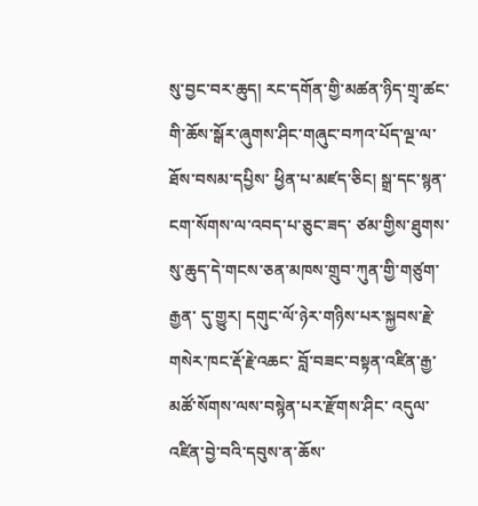སུ་བྱང་བར་ཆུད། རང་དགོན་གྱི་མཚན་ཉིད་གྲྭ་ཚང་ གི་ཆོས་སྒོར་ཞུགས་ཤིང་གཞུང་བཀའ་པོད་ལྔ་ལ་ཐོས་བསམ་དཔྱིས་ ཕྱིན་པ་མཛད་ཅིང། སྒྲ་དང་སྙན་ངག་སོགས་ལ་འབད་པ་ཅུང་ཟད་ ཙམ་གྱིས་ཐུགས་སུ་ཆུད་དེ་གངས་ཅན་མཁས་གྲུབ་ཀུན་གྱི་གཙུག་རྒྱན་ དུ་གྱུར། དགུང་ལོ་ཉེར་གཉིས་པར་སྐྱབས་རྗེ་གསེར་ཁང་རྡོ་རྗེ་འཆང་ བློ་བཟང་བསྟན་འཛིན་རྒྱ་མཚོ་སོགས་ལས་བསྙེན་པར་རྫོགས་ཤིང་ འདུལ་འཛིན་བྱེ་བའི་དབུས་ན་ཆོས་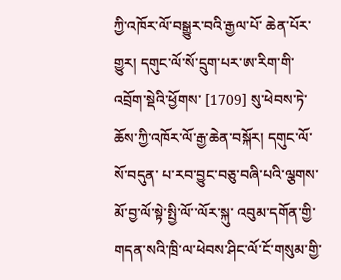ཀྱི་འཁོར་ལོ་བསྒྱུར་བའི་རྒྱལ་པོ་ ཆེན་པོར་གྱུར། དགུང་ལོ་སོ་དྲུག་པར་ཨ་རིག་གི་འབྲོག་སྡེའི་ཕྱོགས་ [1709] སུ་ཕེབས་ཏེ་ཆོས་ཀྱི་འཁོར་ལོ་རྒྱ་ཆེན་བསྐོར། དགུང་ལོ་སོ་བདུན་ པ་རབ་བྱུང་བཅུ་བཞི་པའི་ལྕགས་མོ་བྱ་ལོ་སྟེ་སྤྱི་ལོ་་ལོར་སྐུ་ འབུམ་དགོན་གྱི་གདན་སའི་ཁྲི་ལ་ཕེབས་ཤིང་ལོ་ངོ་གསུམ་གྱི་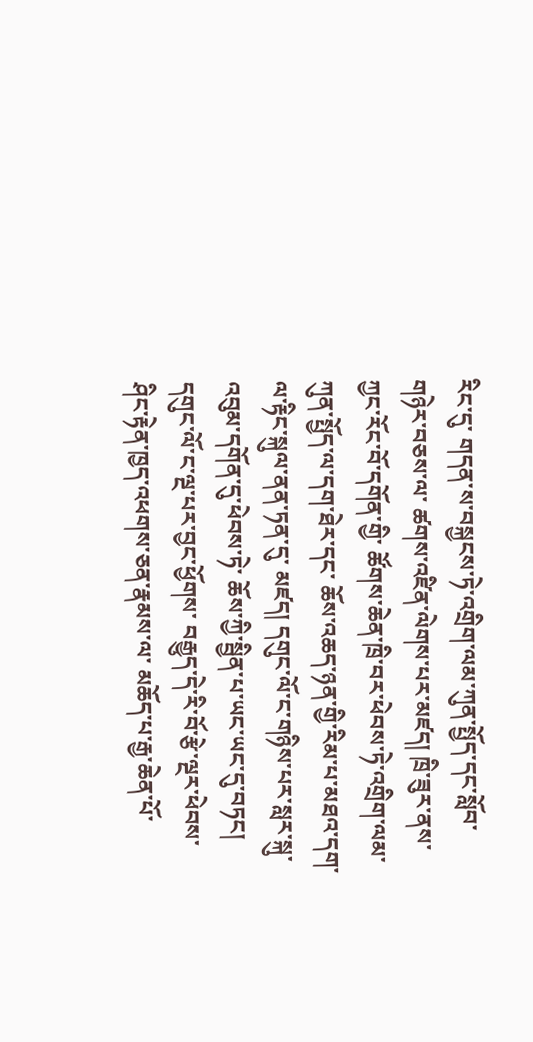རིང་དུ་ གདན་ས་བསྐྱངས་ཏེ་འགྲིག་ལམ་ཀུན་སྤྱོད་དང་སློབ་གཉེར་བཅས་ལ་ ཚགས་འཛིན་ལེགས་པར་མཛད། ཁྲི་ཟུར་ནས་ཀྱང་རོང་བོ་དགོན་གྱི་ ཚོགས་ཆེན་ཁྲི་བར་ཕེབས་ཏེ་འགྲིག་ལམ་ཀུན་སྤྱོད་ལ་དག་ཐེར་དང་ ཆོས་འཆད་ཉན་གྱི་རིམ་པ་མཐའ་དག་ལ་རྟིང་སྐུལ་ནན་ཏན་དུ་ མཛད། དགུང་ལོ་ང་གཉིས་པར་སླར་སྐུ་འབུམ་དགོན་དུ་ཕེབས་ཏེ་ ཆོས་ཀྱི་སྦྱིན་པ་ཡང་ཡང་དུ་བཏང། དགུང་ལོ་ང་ལྔ་པར་བྱང་ཕྱོགས་ བརྒྱུད་དེ་རི་བོ་རྩེ་ལྔར་ཕེབས་ཤིང་རྟེན་ཁྱད་འཕགས་ཅན་རྣམས་ལ་ མཆོད་པ་རྒྱ་ཆེན་པོ་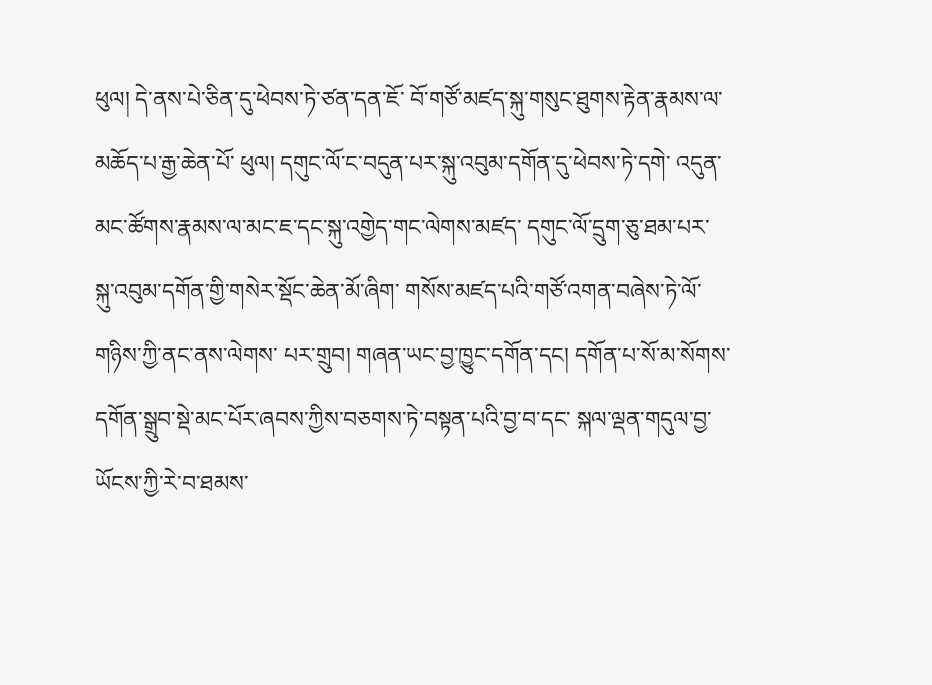ཕུལ། དེ་ནས་པེ་ཅིན་དུ་ཕེབས་ཏེ་ཙན་དན་ཇོ་ བོ་གཙོ་མཛད་སྐུ་གསུང་ཐུགས་རྟེན་རྣམས་ལ་མཆོད་པ་རྒྱ་ཆེན་པོ་ ཕུལ། དགུང་ལོ་ང་བདུན་པར་སྐུ་འབུམ་དགོན་དུ་ཕེབས་ཏེ་དགེ་ འདུན་མང་ཚོགས་རྣམས་ལ་མང་ཇ་དང་སྐུ་འགྱེད་གང་ལེགས་མཛད་ དགུང་ལོ་དྲུག་ཅུ་ཐམ་པར་སྐུ་འབུམ་དགོན་གྱི་གསེར་སྡོང་ཆེན་མོ་ཞིག་ གསོས་མཛད་པའི་གཙོ་འགན་བཞེས་ཏེ་ལོ་གཉིས་ཀྱི་ནང་ནས་ལེགས་ པར་གྲུབ། གཞན་ཡང་བྱ་ཁྱུང་དགོན་དང། དགོན་པ་སོ་མ་སོགས་ དགོན་སྒྲུབ་སྡེ་མང་པོར་ཞབས་ཀྱིས་བཅགས་ཏེ་བསྟན་པའི་བྱ་བ་དང་ སྐལ་ལྡན་གདུལ་བྱ་ཡོངས་ཀྱི་རེ་བ་ཐམས་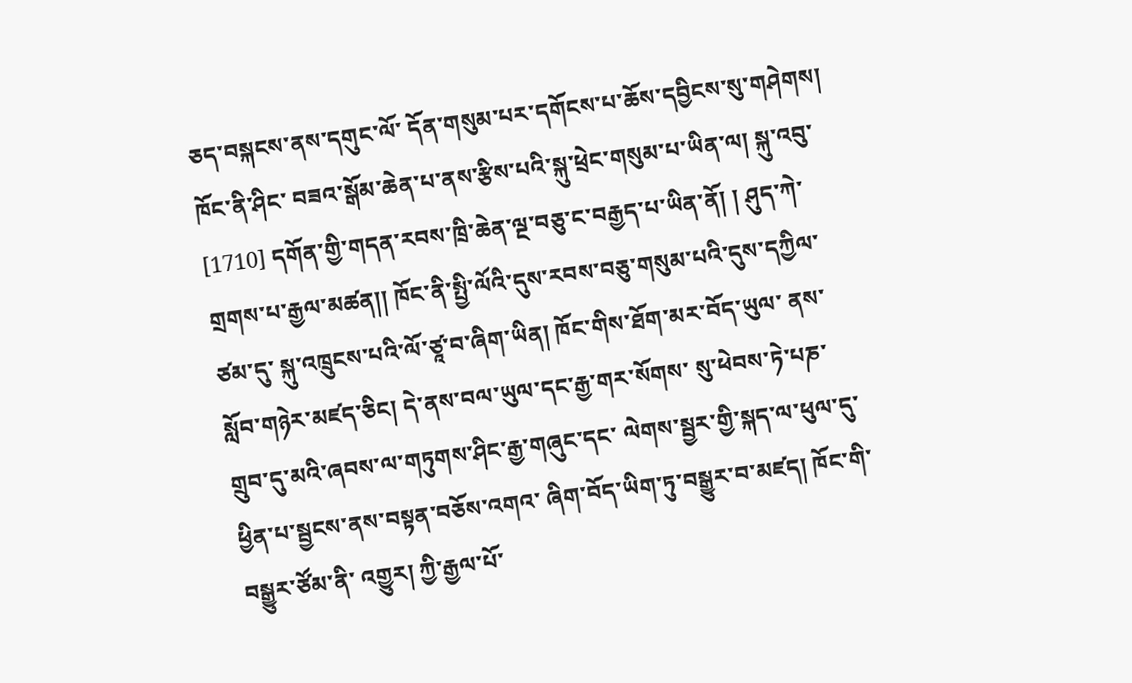ཅད་བསྐངས་ནས་དགུང་ལོ་ དོན་གསུམ་པར་དགོངས་པ་ཆོས་དབྱིངས་སུ་གཤེགས། ཁོང་ནི་ཤིང་ བཟའ་སྒོམ་ཆེན་པ་ནས་རྩིས་པའི་སྐུ་ཕྲེང་གསུམ་པ་ཡིན་ལ། སྐུ་འབུ་ [1710] དགོན་གྱི་གདན་རབས་ཁྲི་ཆེན་ལྔ་བཅུ་ང་བརྒྱད་པ་ཡིན་ནོ། ། ཤུད་ཀེ་གྲགས་པ་རྒྱལ་མཚན།། ཁོང་ནི་སྤྱི་ལོའི་དུས་རབས་བཅུ་གསུམ་པའི་དུས་དཀྱིལ་ཙམ་དུ་ སྐུ་འཁྲུངས་པའི་ལོ་ཙཱ་བ་ཞིག་ཡིན། ཁོང་གིས་ཐོག་མར་བོད་ཡུལ་ ནས་སློབ་གཉེར་མཛད་ཅིང། དེ་ནས་བལ་ཡུལ་དང་རྒྱ་གར་སོགས་ སུ་ཕེབས་ཏེ་པཎ་གྲུབ་དུ་མའི་ཞབས་ལ་གཏུགས་ཤིང་རྒྱ་གཞུང་དང་ ལེགས་སྦྱར་གྱི་སྐད་ལ་ཕུལ་དུ་ཕྱིན་པ་སྦྱངས་ནས་བསྟན་བཅོས་འགའ་ ཞིག་བོད་ཡིག་ཏུ་བསྒྱུར་བ་མཛད། ཁོང་གི་བསྒྱུར་ཙོམ་ནི་ འགྱུར། ཀྱི་རྒྱལ་པོ་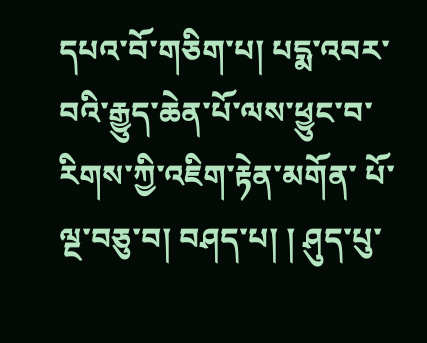དཔའ་བོ་གཅིག་པ། པདྨ་འབར་བའི་རྒྱུད་ཆེན་པོ་ལས་ཕྱུང་བ་རིགས་ཀྱི་འཇིག་རྟེན་མགོན་ པོ་ལྔ་བཅུ་བ། བཤད་པ། ། ཤུད་པུ་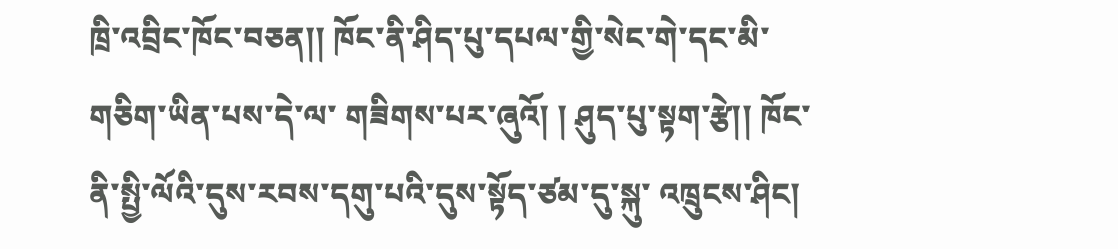ཁྲི་འབྲིང་ཁོང་བཅན།། ཁོང་ནི་ཤིད་པུ་དཔལ་གྱི་སེང་གེ་དང་མི་གཅིག་ཡིན་པས་དེ་ལ་ གཟིགས་པར་ཞུའོ། ། ཤུད་པུ་སྟག་རྩེ།། ཁོང་ནི་སྤྱི་ལོའི་དུས་རབས་དགུ་པའི་དུས་སྟོད་ཙམ་དུ་སྐུ་ འཁྲུངས་ཤིང།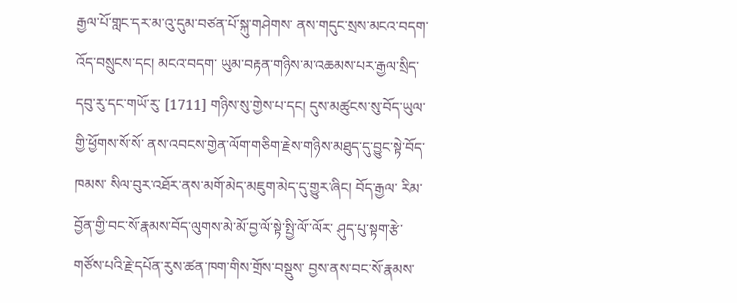རྒྱལ་པོ་གླང་དར་མ་འུ་དུམ་བཙན་པོ་སྐུ་གཤེགས་ ནས་གདུང་སྲས་མངའ་བདག་འོད་བསྲུངས་དང། མངའ་བདག་ ཡུམ་བརྟན་གཉིས་མ་འཆམས་པར་རྒྱལ་སྲིད་དབུ་རུ་དང་གཡོ་རུ་ [1711] གཉིས་སུ་གྱེས་པ་དང། དུས་མཚུངས་སུ་བོད་ཡུལ་གྱི་ཕྱོགས་སོ་སོ་ ནས་འབངས་གྱེན་ལོག་གཅིག་རྗེས་གཉིས་མཐུད་དུ་བྱུང་སྟེ་བོད་ཁམས་ སིལ་བུར་འཐོར་ནས་མགོ་མེད་མཇུག་མེད་དུ་གྱུར་ཞིང། བོད་རྒྱལ་ རིམ་བྱོན་གྱི་བང་སོ་རྣམས་བོད་ལུགས་མེ་མོ་བྱ་ལོ་སྟེ་སྤྱི་ལོ་་ལོར་ ཤུད་པུ་སྟག་རྩེ་གཙོས་པའི་རྗེ་དཔོན་རུས་ཚན་ཁག་གིས་གྲོས་བསྡུས་ བྱས་ནས་བང་སོ་རྣམས་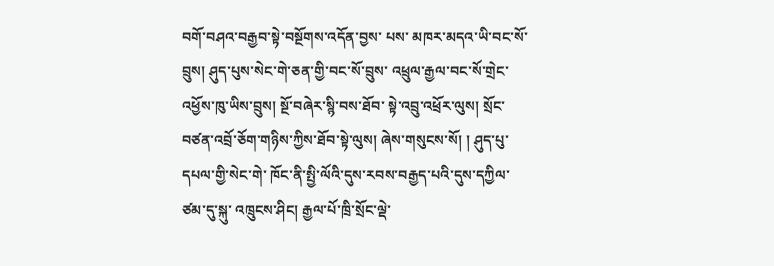བགོ་བཤའ་བརྒྱབ་སྟེ་བསྔོགས་འདོན་བྱས་ པས་ མཁར་མདའ་ཡི་བང་སོ་བྲུས། ཤུད་པུས་སེང་གེ་ཅན་གྱི་བང་སོ་བྲུས་ འཕྲུལ་རྒྱལ་བང་སོ་གྲེང་འཕྱོས་ཁུ་ཡིས་བྲུས། སྔོ་བཞེར་སྙི་བས་ཐོབ་ སྟེ་འབྲུ་འཕྲོར་ལུས། སྲོང་བཙན་འབྲོ་ཅོག་གཉིས་ཀྱིས་ཐོབ་སྟེ་ལུས། ཞེས་གསུངས་སོ། ། ཤུད་པུ་དཔལ་གྱི་སེང་གེ་ ཁོང་ནི་སྤྱི་ལོའི་དུས་རབས་བརྒྱད་པའི་དུས་དཀྱིལ་ཙམ་དུ་སྐུ་ འཁྲུངས་ཤིང། རྒྱལ་པོ་ཁྲི་སྲོང་ལྡེ་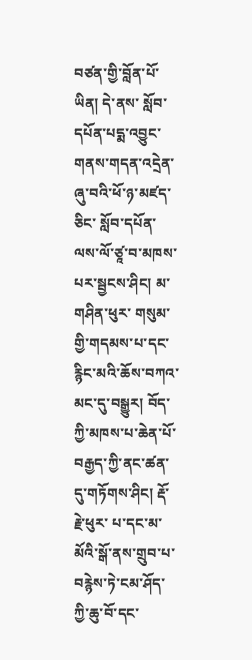བཙན་གྱི་བློན་པོ་ཡིན། དེ་ནས་ སློབ་དཔོན་པདྨ་འབྱུང་གནས་གདན་འདྲེན་ཞུ་བའི་ཕོ་ཉ་མཛད་ཅིང་ སློབ་དཔོན་ལས་ལོ་ཙཱ་བ་མཁས་པར་སྦྱངས་ཤིང། མ་གཤིན་ཕུར་ གསུམ་གྱི་གདམས་པ་དང་རྙིང་མའི་ཆོས་བཀའ་མང་དུ་བསྒྱུར། བོད་ ཀྱི་མཁས་པ་ཆེན་པོ་བརྒྱད་ཀྱི་ནང་ཚན་དུ་གཏོགས་ཤིང། རྡོ་རྗེ་ཕུར་ པ་དང་མ་མོའི་སྒོ་ནས་གྲུབ་པ་བརྙེས་ཏེ་ངམ་ཤོད་ཀྱི་ཆུ་བོ་དང་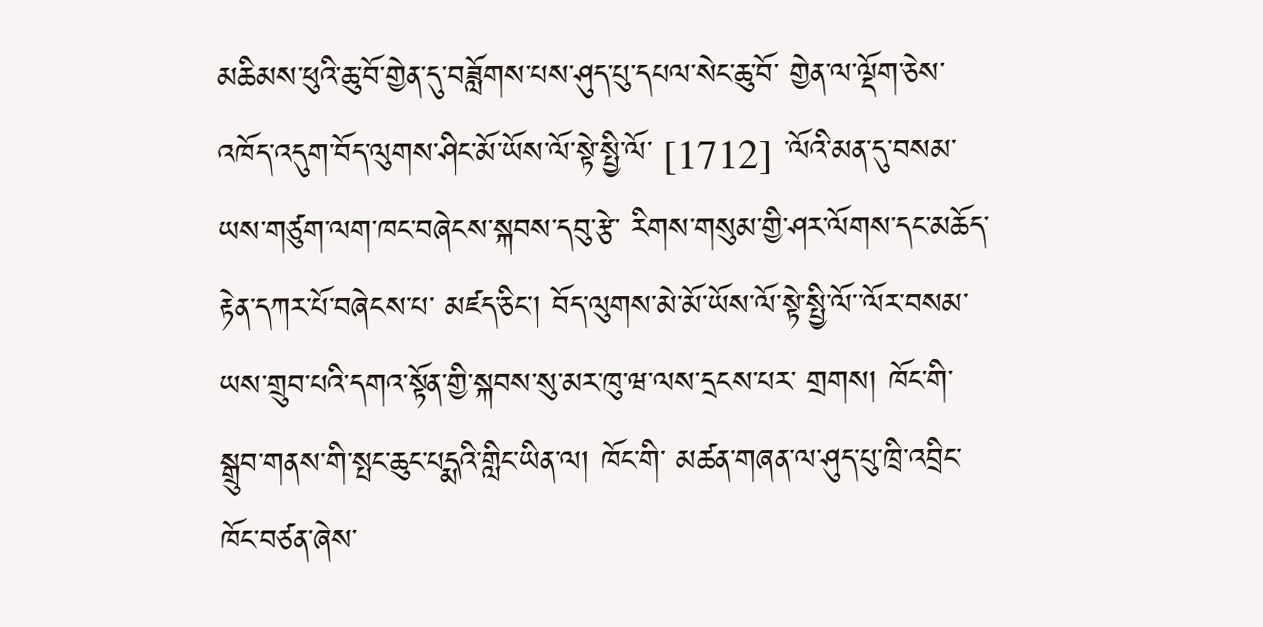མཆིམས་ཕུའི་ཆུ་བོ་གྱེན་དུ་བཟློགས་པས་ཤུད་པུ་དཔལ་སེང་ཆུ་བོ་ གྱེན་ལ་ལྡོག་ཅེས་འཁོད་འདུག་བོད་ལུགས་ཤིང་མོ་ཡོས་ལོ་སྟེ་སྤྱི་ལོ་ [1712] ་ལོའི་མན་དུ་བསམ་ཡས་གཙུག་ལག་ཁང་བཞེངས་སྐབས་དབུ་རྩེ་ རིགས་གསུམ་གྱི་ཤར་ལོགས་དང་མཆོད་རྟེན་དཀར་པོ་བཞེངས་པ་ མཛད་ཅིང། བོད་ལུགས་མེ་མོ་ཡོས་ལོ་སྟེ་སྤྱི་ལོ་་ལོར་བསམ་ ཡས་གྲུབ་པའི་དགའ་སྟོན་གྱི་སྐབས་སུ་མར་ཁུ་ཝ་ལས་དྲངས་པར་ གྲགས། ཁོང་གི་སྒྲུབ་གནས་གི་སྤང་ཆུང་པདྨའི་གླིང་ཡིན་ལ། ཁོང་གི་ མཚན་གཞན་ལ་ཤུད་པུ་ཁྲི་འབྲིང་ཁོང་བཙན་ཞེས་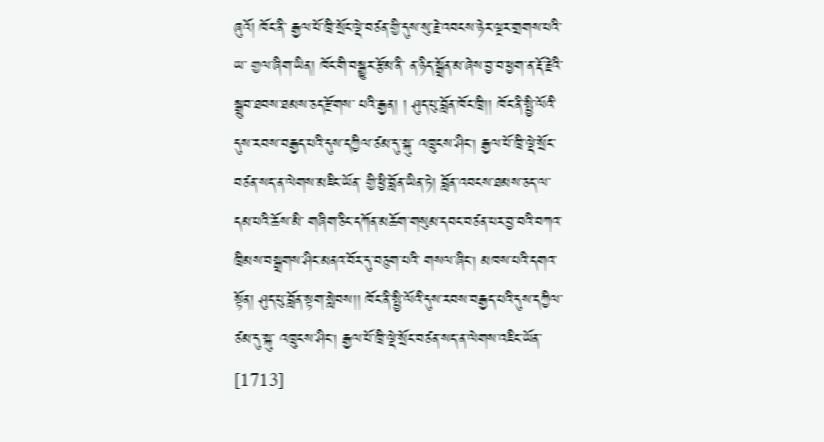ཞུའོ། ཁོང་ནི་ རྒྱལ་པོ་ཁྲི་སྲོང་ལྡེ་བཙན་གྱི་དུས་སུ་རྗེ་འབངས་ཉེར་ལྔར་གྲགས་པའི་ཡ་ གྱལ་ཞིག་ཡིན། ཁོང་གི་བསྒྱུར་རྩོམ་ནི་ ན་ཉིད་སྒྲོན་མ་ཞེས་བྱ་བ་ཕྱག་ན་རྡོ་རྗེའི་སྒྲུབ་ཐབས་ཐམས་ཅད་རྫོགས་ པའི་རྒྱན། ། ཤུད་པུ་བློན་ཁོང་ཁྲི།། ཁོང་ནི་སྤྱི་ལོའི་དུས་རབས་བརྒྱད་པའི་དུས་དཀྱིལ་ཙམ་དུ་སྐུ་ འཁྲུངས་ཤིང། རྒྱལ་པོ་ཁྲི་ལྡེ་སྲོང་བཙན་སད་ན་ལེགས་མཇིང་ཡོན་ གྱི་ཕྱི་བློན་ཡིན་ཏེ། བློན་འབངས་ཐམས་ཅད་ལ་དམ་པའི་ཆོས་མི་ གཞིག་ཅིང་དཀོན་མཆོག་གསུམ་དབང་བཙན་པར་བྱ་བའི་བཀའ་ ཁྲིམས་བསྒྲགས་ཤིང་མནའ་བོར་དུ་བཅུག་པའི་ གསལ་ཞིང། མཁས་པའི་དགའ་སྟོན། ཤུད་པུ་བློན་སྟག་སླེབས།། ཁོང་ནི་སྤྱི་ལོའི་དུས་རབས་བརྒྱད་པའི་དུས་དཀྱིལ་ཙམ་དུ་སྐུ་ འཁྲུངས་ཤིང། རྒྱལ་པོ་ཁྲི་ལྡེ་སྲོང་བཙན་སད་ན་ལེགས་འཇིང་ཡོན་ [1713]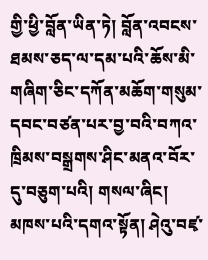གྱི་ཕྱི་བློན་ཡིན་ཏེ། བློན་འབངས་ཐམས་ཅད་ལ་དམ་པའི་ཆོས་མི་ གཞིག་ཅིང་དཀོན་མཆོག་གསུམ་དབང་བཙན་པར་བྱ་བའི་བཀའ་ ཁྲིམས་བསྒྲགས་ཤིང་མནའ་བོར་དུ་བཅུག་པའི། གསལ་ཞིང། མཁས་པའི་དགའ་སྟོན། ཤེའུ་བཛྭ་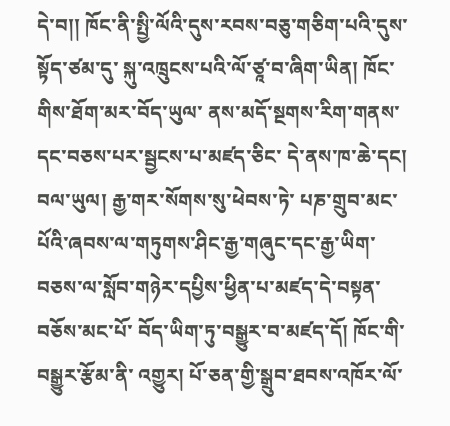དེ་བ།། ཁོང་ནི་སྤྱི་ལོའི་དུས་རབས་བཅུ་གཅིག་པའི་དུས་སྟོད་ཙམ་དུ་ སྐུ་འཁྲུངས་པའི་ལོ་ཙཱ་བ་ཞིག་ཡིན། ཁོང་གིས་ཐོག་མར་བོད་ཡུལ་ ནས་མདོ་སྔགས་རིག་གནས་དང་བཅས་པར་སྦྱངས་པ་མཛད་ཅིང་ དེ་ནས་ཁ་ཆེ་དང། བལ་ཡུལ། རྒྱ་གར་སོགས་སུ་ཕེབས་ཏེ་ པཎ་གྲུབ་མང་པོའི་ཞབས་ལ་གཏུགས་ཤིང་རྒྱ་གཞུང་དང་རྒྱ་ཡིག་ བཅས་ལ་སློབ་གཉེར་དཔྱིས་ཕྱིན་པ་མཛད་དེ་བསྟན་བཅོས་མང་པོ་ བོད་ཡིག་ཏུ་བསྒྱུར་བ་མཛད་དོ། ཁོང་གི་བསྒྱུར་རྩོམ་ནི་ འགྱུར། པོ་ཅན་གྱི་སྒྲུབ་ཐབས་འཁོར་ལོ་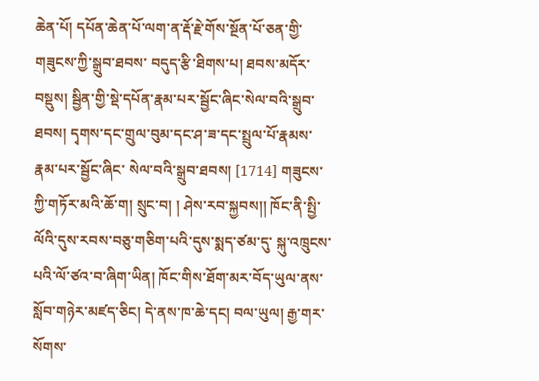ཆེན་པོ། དཔོན་ཆེན་པོ་ལག་ན་རྡོ་རྗེ་གོས་སྔོན་པོ་ཅན་གྱི་གཟུངས་ཀྱི་སྒྲུབ་ཐབས་ བདུད་རྩི་ཐིགས་པ། ཐབས་མདོར་བསྡུས། སྦྱིན་གྱི་སྡེ་དཔོན་རྣམ་པར་སྦྱོང་ཞིང་སེལ་བའི་སྒྲུབ་ཐབས། དྭགས་དང་གྲུལ་བུམ་དང་ཤ་ཟ་དང་སྤྲུལ་པོ་རྣམས་རྣམ་པར་སྦྱོང་ཞིང་ སེལ་བའི་སྒྲུབ་ཐབས། [1714] གཟུངས་ཀྱི་གཏོར་མའི་ཆོ་ག། སྲུང་བ། ། ཤེས་རབ་སྐྱབས།། ཁོང་ནི་སྤྱི་ལོའི་དུས་རབས་བཅུ་གཅིག་པའི་དུས་སྨད་ཙམ་དུ་ སྐུ་འཁྲུངས་པའི་ལོ་ཙའ་བ་ཞིག་ཡིན། ཁོང་གིས་ཐོག་མར་བོད་ཡུལ་ནས་ སློབ་གཉེར་མཛད་ཅིང། དེ་ནས་ཁ་ཆེ་དང། བལ་ཡུལ། རྒྱ་གར་ སོགས་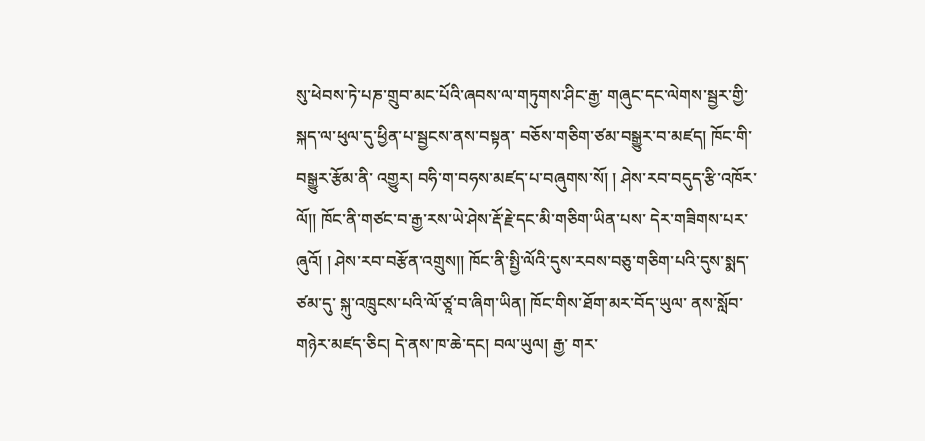སུ་ཕེབས་ཏེ་པཎ་གྲུབ་མང་པོའི་ཞབས་ལ་གཏུགས་ཤིང་རྒྱ་ གཞུང་དང་ལེགས་སྦྱར་གྱི་སྐད་ལ་ཕུལ་དུ་ཕྱིན་པ་སྦྱངས་ནས་བསྟན་ བཅོས་གཅིག་ཙམ་བསྒྱུར་བ་མཛད། ཁོང་གི་བསྒྱུར་རྩོམ་ནི་ འགྱུར། བཧི་ག་བཧས་མཛད་པ་བཞུགས་སོ། ། ཤེས་རབ་བདུད་རྩི་འཁོར་ལོ།། ཁོང་ནི་གཙང་བ་རྒྱ་རས་ཡེ་ཤེས་རྡོ་རྗེ་དང་མི་གཅིག་ཡིན་པས་ དེར་གཟིགས་པར་ཞུའོ། ། ཤེས་རབ་བརྩོན་འགྲུས།། ཁོང་ནི་སྤྱི་ལོའི་དུས་རབས་བཅུ་གཅིག་པའི་དུས་སྨད་ཙམ་དུ་ སྐུ་འཁྲུངས་པའི་ལོ་ཙཱ་བ་ཞིག་ཡིན། ཁོང་གིས་ཐོག་མར་བོད་ཡུལ་ ནས་སློབ་གཉེར་མཛད་ཅིང། དེ་ནས་ཁ་ཆེ་དང། བལ་ཡུལ། རྒྱ་ གར་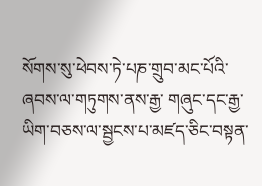སོགས་སུ་ཕེབས་ཏེ་པཎ་གྲུབ་མང་པོའི་ཞབས་ལ་གཏུགས་ནས་རྒྱ་ གཞུང་དང་རྒྱ་ཡིག་བཅས་ལ་སྦྱངས་པ་མཛད་ཅིང་བསྟན་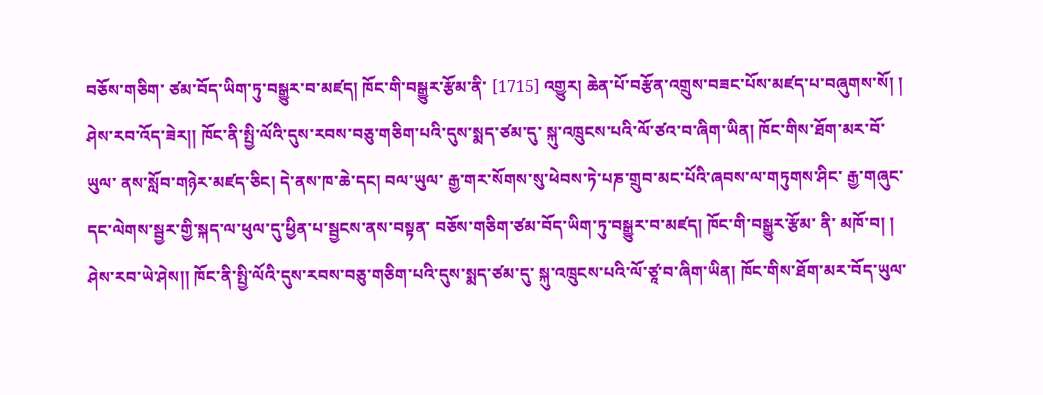བཅོས་གཅིག་ ཙམ་བོད་ཡིག་ཏུ་བསྒྱུར་བ་མཛད། ཁོང་གི་བསྒྱུར་རྩོམ་ནི་ [1715] འགྱུར། ཆེན་པོ་བརྩོན་འགྲུས་བཟང་པོས་མཛད་པ་བཞུགས་སོ། ། ཤེས་རབ་འོད་ཟེར།། ཁོང་ནི་སྤྱི་ལོའི་དུས་རབས་བཅུ་གཅིག་པའི་དུས་སྨད་ཙམ་དུ་ སྐུ་འཁྲུངས་པའི་ལོ་ཙའ་བ་ཞིག་ཡིན། ཁོང་གིས་ཐོག་མར་བོ་ཡུལ་ ནས་སློབ་གཉེར་མཛད་ཅིང། དེ་ནས་ཁ་ཆེ་དང། བལ་ཡུལ་ རྒྱ་གར་སོགས་སུ་ཕེབས་ཏེ་པཎ་གྲུབ་མང་པོའི་ཞབས་ལ་གཏུགས་ཤིང་ རྒྱ་གཞུང་དང་ལེགས་སྦྱར་གྱི་སྐད་ལ་ཕུལ་དུ་ཕྱིན་པ་སྦྱངས་ནས་བསྟན་ བཅོས་གཅིག་ཙམ་བོད་ཡིག་ཏུ་བསྒྱུར་བ་མཛད། ཁོང་གི་བསྒྱུར་རྩོམ་ ནི་ མཁོ་བ། ། ཤེས་རབ་ཡེ་ཤེས།། ཁོང་ནི་སྤྱི་ལོའི་དུས་རབས་བཅུ་གཅིག་པའི་དུས་སྨད་ཙམ་དུ་ སྐུ་འཁྲུངས་པའི་ལོ་ཙཱ་བ་ཞིག་ཡིན། ཁོང་གིས་ཐོག་མར་བོད་ཡུལ་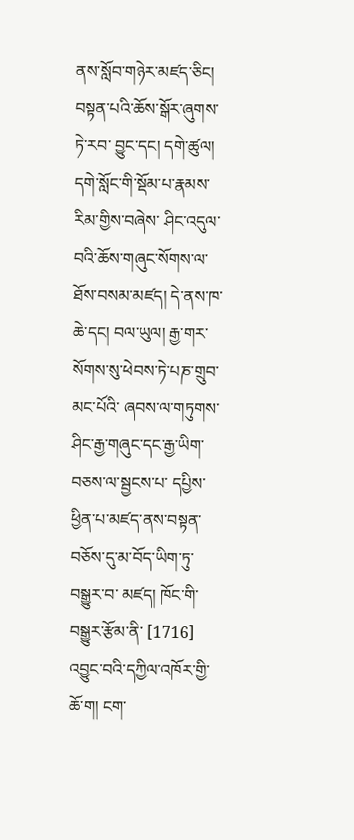ནས་སློབ་གཉེར་མཛད་ཅིང། བསྟན་པའི་ཆོས་སྒོར་ཞུགས་ཏེ་རབ་ བྱུང་དང། དགེ་ཚུལ། དགེ་སློང་གི་སྡོམ་པ་རྣམས་རིམ་གྱིས་བཞེས་ ཤིང་འདུལ་བའི་ཆོས་གཞུང་སོགས་ལ་ཐོས་བསམ་མཛད། དེ་ནས་ཁ་ ཆེ་དང། བལ་ཡུལ། རྒྱ་གར་སོགས་སུ་ཕེབས་ཏེ་པཎ་གྲུབ་མང་པོའི་ ཞབས་ལ་གཏུགས་ཤིང་རྒྱ་གཞུང་དང་རྒྱ་ཡིག་བཅས་ལ་སྦྱངས་པ་ དཔྱིས་ཕྱིན་པ་མཛད་ནས་བསྟན་བཅོས་དུ་མ་བོད་ཡིག་ཏུ་བསྒྱུར་བ་ མཛད། ཁོང་གི་བསྒྱུར་རྩོམ་ནི་ [1716] འབྱུང་བའི་དཀྱིལ་འཁོར་གྱི་ཆོ་ག། ངག་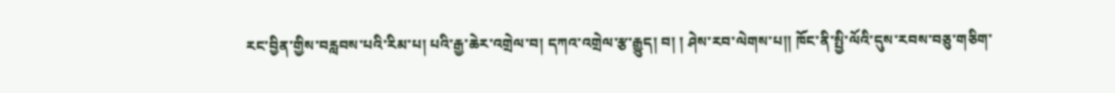རང་བྱིན་གྱིས་བརླབས་པའི་རིམ་པ། པའི་རྒྱ་ཆེར་འགྲེལ་བ། དཀའ་འགྲེལ་རྩ་རྒྱུད། བ། ། ཤེས་རབ་ལེགས་པ།། ཁོང་ནི་སྤྱི་ལོའི་དུས་རབས་བཅུ་གཅིག་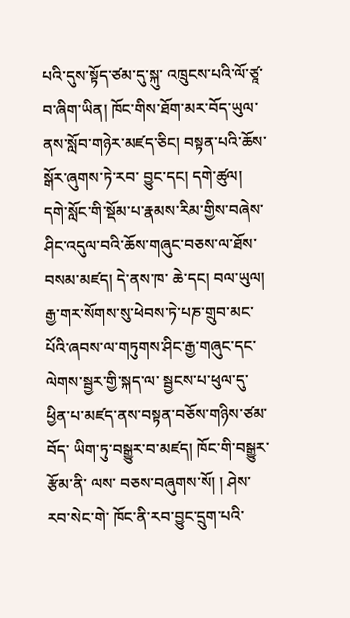པའི་དུས་སྟོད་ཙམ་དུ་སྐུ་ འཁྲུངས་པའི་ལོ་ཙཱ་བ་ཞིག་ཡིན། ཁོང་གིས་ཐོག་མར་བོད་ཡུལ་ ནས་སློབ་གཉེར་མཛད་ཅིང། བསྟན་པའི་ཆོས་སྒོར་ཞུགས་ཏེ་རབ་ བྱུང་དང། དགེ་ཚུལ། དགེ་སློང་གི་སྡོམ་པ་རྣམས་རིམ་གྱིས་བཞེས་ ཤིང་འདུལ་བའི་ཆོས་གཞུང་བཅས་ལ་ཐོས་བསམ་མཛད། དེ་ནས་ཁ་ ཆེ་དང། བལ་ཡུལ། རྒྱ་གར་སོགས་སུ་ཕེབས་ཏེ་པཎ་གྲུབ་མང་ པོའི་ཞབས་ལ་གཏུགས་ཤིང་རྒྱ་གཞུང་དང་ལེགས་སྦྱར་གྱི་སྐད་ལ་ སྦྱངས་པ་ཕུལ་དུ་ཕྱིན་པ་མཛད་ནས་བསྟན་བཅོས་གཉིས་ཙམ་བོད་ ཡིག་ཏུ་བསྒྱུར་བ་མཛད། ཁོང་གི་བསྒྱུར་རྩོམ་ནི་ ལས་ བཅས་བཞུགས་སོ། ། ཤེས་རབ་སེང་གེ་ ཁོང་ནི་རབ་བྱུང་དྲུག་པའི་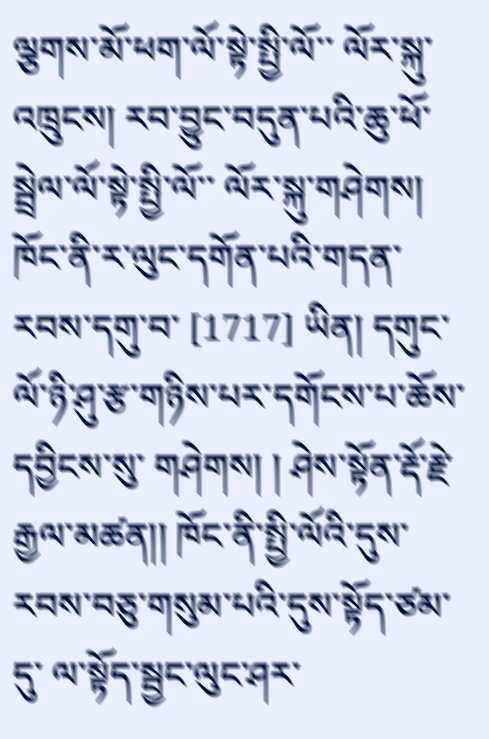ལྕགས་མོ་ཕག་ལོ་སྟེ་སྤྱི་ལོ་་ ལོར་སྐུ་འཁྲུངས། རབ་བྱུང་བདུན་པའི་ཆུ་ཕོ་སྦྲེལ་ལོ་སྟེ་སྤྱི་ལོ་་ ལོར་སྐུ་གཤེགས། ཁོང་ནི་ར་ལུང་དགོན་པའི་གདན་རབས་དགུ་བ་ [1717] ཡིན། དགུང་ལོ་ཉི་ཤུ་རྩ་གཉིས་པར་དགོངས་པ་ཆོས་དབྱིངས་སུ་ གཤེགས། ། ཤེས་སྟོན་རྡོ་རྗེ་རྒྱལ་མཚན།། ཁོང་ནི་སྤྱི་ལོའི་དུས་རབས་བཅུ་གསུམ་པའི་དུས་སྟོད་ཙམ་དུ་ ལ་སྟོད་སྦྱང་ལུང་ཤར་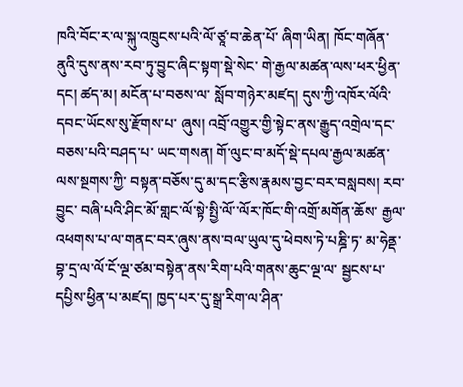ཁའི་བོང་ར་ལ་སྐུ་འཁྲུངས་པའི་ལོ་ཙཱ་བ་ཆེན་པོ་ ཞིག་ཡིན། ཁོང་གཞོན་ནུའི་དུས་ནས་རབ་ཏུ་བྱུང་ཞིང་སྟག་སྡེ་སེང་ གེ་རྒྱལ་མཚན་ལས་ཕར་ཕྱིན་དང། ཚད་མ། མངོན་པ་བཅས་ལ་ སློབ་གཉེར་མཛད། དུས་ཀྱི་འཁོར་ལོའི་དབང་ཡོངས་སུ་རྫོགས་པ་ ཞུས། འབྲོ་འགྱུར་གྱི་སྟེང་ནས་རྒྱུད་འགྲེལ་དང་བཅས་པའི་བཤད་པ་ ཡང་གསན། གོ་ལུང་བ་མདོ་སྡེ་དཔལ་རྒྱལ་མཚན་ལས་སྔགས་ཀྱི་ བསྟན་བཅོས་དུ་མ་དང་རྩིས་རྣམས་བྱང་བར་བསླབས། རབ་བྱུང་ བཞི་པའི་ཤིང་མོ་གླང་ལོ་སྟེ་སྤྱི་ལོ་་ལོར་ཁོང་གི་འགྲོ་མགོན་ཆོས་ རྒྱལ་འཕགས་པ་ལ་གནང་བར་ཞུས་ནས་བལ་ཡུལ་དུ་ཕེབས་ཏེ་པཎྜི་ཏ་ མ་ཧེནྡ་བྷ་དྲ་ལ་ལོ་ངོ་ལྔ་ཙམ་བསྟེན་ནས་རིག་པའི་གནས་ཆུང་ལྔ་ལ་ སྦྱངས་པ་དཔྱིས་ཕྱིན་པ་མཛད། ཁྱད་པར་དུ་སྒྲ་རིག་ལ་ཤིན་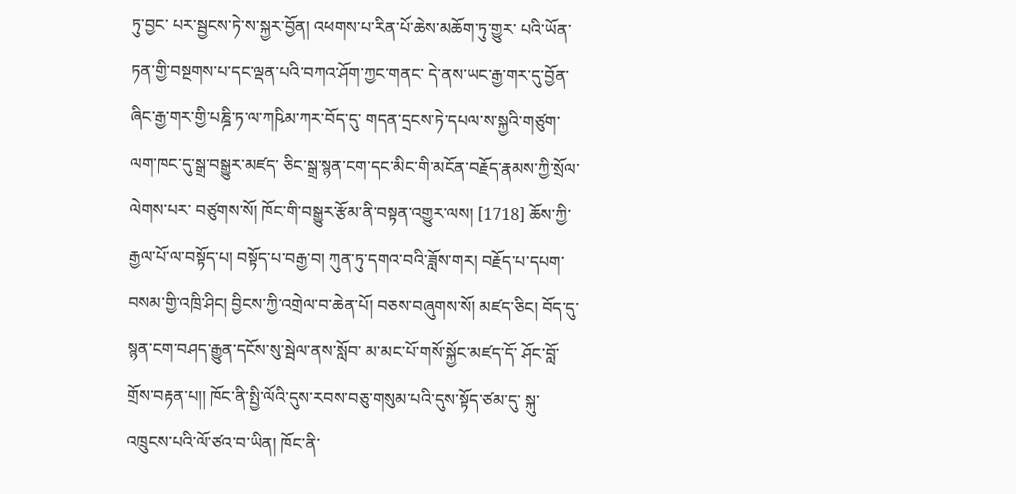ཏུ་བྱང་ པར་སྦྱངས་ཏེ་ས་སྐྱར་བྱོན། འཕགས་པ་རིན་པོ་ཆེས་མཆོག་ཏུ་གྱུར་ པའི་ཡོན་ཏན་གྱི་བསྔགས་པ་དང་ལྡན་པའི་བཀའ་ཤོག་ཀྱང་གནང་ དེ་ནས་ཡང་རྒྱ་གར་དུ་བྱོན་ཞིང་རྒྱ་གར་གྱི་པཎྜི་ཏ་ལ་ཀཥིམ་ཀར་བོད་དུ་ གདན་དྲངས་ཏེ་དཔལ་ས་སྐྱའི་གཙུག་ལག་ཁང་དུ་སྒྲ་བསྒྱུར་མཛད་ ཅིང་སྒྲ་སྙན་ངག་དང་མིང་གི་མངོན་བརྗོད་རྣམས་ཀྱི་སྲོལ་ལེགས་པར་ བཙུགས་སོ། ཁོང་གི་བསྒྱུར་རྩོམ་ནི་བསྟན་འགྱུར་ལས། [1718] ཆོས་ཀྱི་རྒྱལ་པོ་ལ་བསྟོད་པ། བསྟོད་པ་བརྒྱ་བ། ཀུན་ཏུ་དགའ་བའི་ཟློས་གར། བརྗོད་པ་དཔག་བསམ་གྱི་འཁྲི་ཤིང། བྱིངས་ཀྱི་འགྲེལ་བ་ཆེན་པོ། བཅས་བཞུགས་སོ། མཛད་ཅིང། བོད་དུ་སྙན་ངག་བཤད་རྒྱུན་དངོས་སུ་སྦེལ་ནས་སློབ་ མ་མང་པོ་གསོ་སྐྱོང་མཛད་དོ་ ཤོང་བློ་གྲོས་བརྟན་པ།། ཁོང་ནི་སྤྱི་ལོའི་དུས་རབས་བཅུ་གསུམ་པའི་དུས་སྟོད་ཙམ་དུ་ སྐུ་འཁྲུངས་པའི་ལོ་ཙའ་བ་ཡིན། ཁོང་ནི་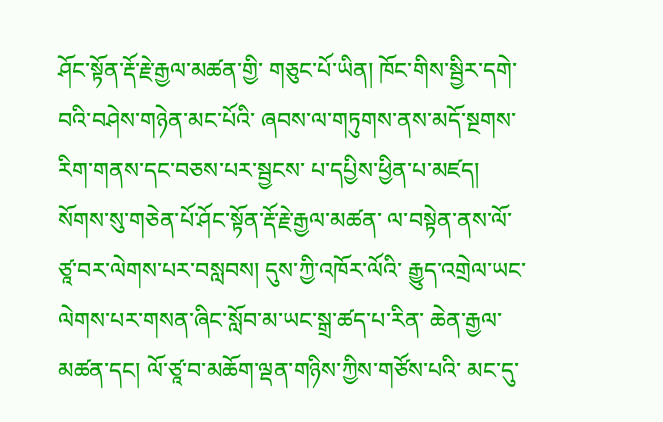ཤོང་སྟོན་རྡོ་རྗེ་རྒྱལ་མཚན་གྱི་ གཅུང་པོ་ཡིན། ཁོང་གིས་སྦྱིར་དགེ་བའི་བཤེས་གཉེན་མང་པོའི་ ཞབས་ལ་གཏུགས་ནས་མདོ་སྔགས་རིག་གནས་དང་བཅས་པར་སྦྱངས་ པ་དཔྱིས་ཕྱིན་པ་མཛད། སོགས་སུ་གཅེན་པོ་ཤོང་སྟོན་རྡོ་རྗེ་རྒྱལ་མཚན་ ལ་བསྟེན་ནས་ལོ་ཙཱ་བར་ལེགས་པར་བསླབས། དུས་ཀྱི་འཁོར་ལོའི་ རྒྱུད་འགྲེལ་ཡང་ལེགས་པར་གསན་ཞིང་སློབ་མ་ཡང་སྒྲ་ཚད་པ་རིན་ ཆེན་རྒྱལ་མཚན་དང། ལོ་ཙཱ་བ་མཆོག་ལྡན་གཉིས་ཀྱིས་གཙོས་པའི་ མང་དུ་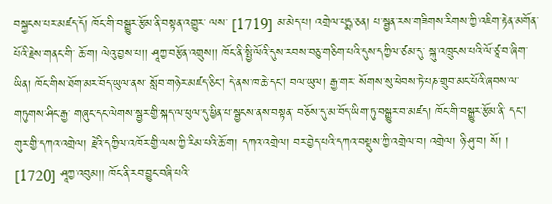བསྐྱངས་པར་མཛད་དོ། ཁོང་གི་བསྒྱུར་རྩོམ་ནི་བསྟན་འགྱུར་ ལས་ [1719] མ་མེད་པ། འགྲེལ་པདྨ་ཅན། པ་སྦྱན་རས་གཟིགས་རིགས་ཀྱི་འཇིག་རྟེན་མགོན་པོའི་རྗེས་གནང་གི་ ཆོ་ག། ལེའུ་བྱས་པ།། ཤཱཀྱ་བརྩོན་འགྲུས།། ཁོང་ནི་སྤྱི་ལོའི་དུས་རབས་བཅུ་གཅིག་པའི་དུས་དཀྱིལ་ཙམ་དུ་ སྐུ་འཁྲུངས་པའི་ལོ་ཙཱ་བ་ཞིག་ཡིན། ཁོང་གིས་ཐོག་མར་བོད་ཡུལ་ནས་ སློབ་གཉེར་མཛད་ཅིང། དེ་ནས་ཁ་ཆེ་དང། བལ་ཡུལ། རྒྱ་གར་ སོགས་སུ་ཕེབས་ཏེ་པཎ་གྲུབ་མང་པོའི་ཞབས་ལ་གཏུགས་ཤིང་རྒྱ་ གཞུང་དང་ལེགས་སྦྱར་གྱི་སྐད་ལ་ཕུལ་དུ་ཕྱིན་པ་སྦྱངས་ནས་བསྟན་ བཅོས་དུ་མ་བོད་ཡིག་ཏུ་བསྒྱུར་བ་མཛད། ཁོང་གི་བསྒྱུར་རྩོམ་ནི་ དང། གུར་གྱི་དཀའ་འགྲེལ། རྗེའི་དཀྱིལ་འཁོར་གྱི་ལས་ཀྱི་རིམ་པའི་ཆོ་ག། དཀའ་འགྲེལ། བར་བྱེད་པའི་དཀའ་བསྡུས་ཀྱི་འགྲེལ་བ། འགྲེལ། ཉི་ཤུ་བ། སོ། ། [1720] ཤཱཀྱ་འབུམ།། ཁོང་ནི་རབ་བྱུང་བཞི་པའི་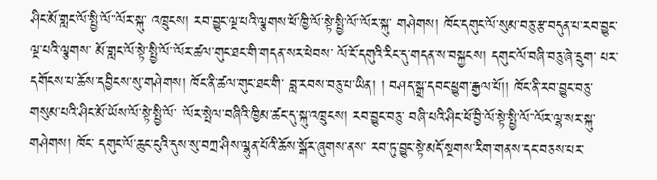ཤིང་མོ་གླང་ལོ་སྤྱི་ལོ་་ལོར་སྐུ་ འཁྲུངས། རབ་བྱུང་ལྔ་པའི་ལྕགས་ཕོ་ཁྱི་ལོ་སྟེ་སྤྱི་ལོ་་ལོར་སྐུ་ གཤེགས། ཁོང་དགུང་ལོ་སུམ་བཅུ་རྩ་བདུན་པ་རབ་བྱུང་ལྔ་པའི་ལྕགས་ མོ་གླང་ལོ་སྟེ་སྤྱི་ལོ་་ལོར་ཚལ་གུང་ཐང་གི་གདན་སར་ཕེབས་ ལོ་ངོ་དགུའི་རིང་དུ་གདན་ས་བསྐྱངས། དགུང་ལོ་བཞི་བཅུ་ཞེ་དྲུག་ པར་དགོངས་པ་ཆོས་དབྱིངས་སུ་གཤེགས། ཁོང་ནི་ཚལ་གུང་ཐང་གི་ བླ་རབས་བཅུ་པ་ཡིན། ། བཤད་སྒྲ་དབང་ཕྱུག་རྒྱལ་པོ།། ཁོང་ནི་རབ་བྱུང་བཅུ་གསུམ་པའི་ཤིང་མོ་ཡོས་ལོ་སྟེ་སྤྱི་ལོ་ ་ལོར་སྤེལ་བཞིའི་ཁྱིམ་ཚང་དུ་སྐུ་འཁྲུངས། རབ་བྱུང་བཅུ་ བཞི་པའི་ཤིང་ཕོ་བྱི་ལོ་སྟེ་སྤྱི་ལོ་་ལོར་ལྷ་སར་སྐུ་གཤེགས། ཁོང་ དགུང་ལོ་ཆུང་ངུའི་དུས་སུ་བཀྲ་ཤིས་ལྷུན་པོའི་ཆོས་སྒོར་ཞུགས་ནས་ རབ་ཏུ་བྱུང་སྟེ་མདོ་སྔགས་རིག་གནས་དང་བཅས་པར་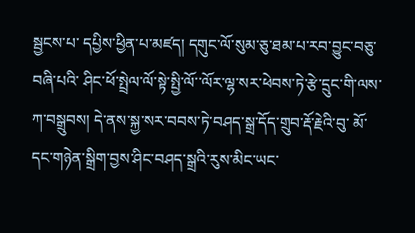སྦྱངས་པ་ དཔྱིས་ཕྱིན་པ་མཛད། དགུང་ལོ་སུམ་ཅུ་ཐམ་པ་རབ་བྱུང་བཅུ་བཞི་པའི་ ཤིང་ཕོ་སྤྲེལ་ལོ་སྟེ་སྤྱི་ལོ་་ལོར་ལྷ་སར་ཕེབས་ཏེ་རྩེ་དྲུང་གི་ལས་ ཀ་བསྒྲུབས། དེ་ནས་སྐྱ་སར་བབས་ཏེ་བཤད་སྒྲ་དོད་གྲུབ་རྡོ་རྗེའི་བུ་ མོ་དང་གཉེན་སྒྲིག་བྱས་ཤིང་བཤད་སྒྲའི་རུས་མིང་ཡང་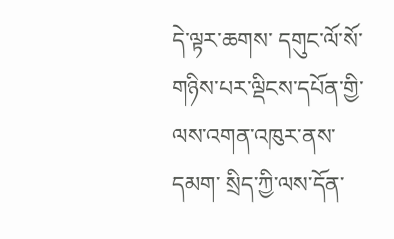དེ་ལྟར་ཆགས་ དགུང་ལོ་སོ་གཉིས་པར་ལྡིངས་དཔོན་གྱི་ལས་འགན་འཁུར་ནས་དམག་ སྲིད་ཀྱི་ལས་དོན་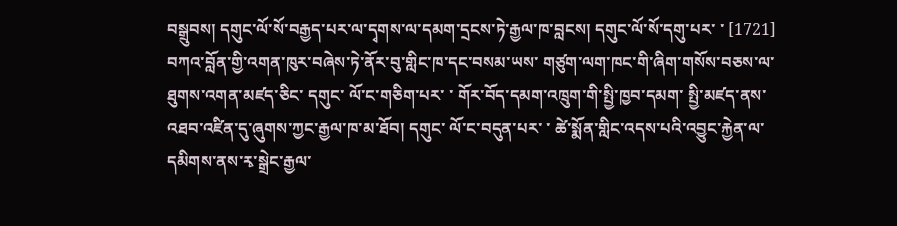བསྒྲུབས། དགུང་ལོ་སོ་བརྒྱད་པར་ལ་དྭགས་ལ་དམག་དྲངས་ཏེ་རྒྱལ་ཁ་བླངས། དགུང་ལོ་སོ་དགུ་པར་ ་ [1721] བཀའ་བློན་གྱི་འགན་ཁུར་བཞེས་ཏེ་ནོར་བུ་གླིང་ཁ་དང་བསམ་ཡས་ གཙུག་ལག་ཁང་གི་ཞིག་གསོས་བཅས་ལ་ཐུགས་འགན་མཛད་ཅིང་ དགུང་ ལོ་ང་གཅིག་པར་ ་ གོར་བོད་དམག་འཁྲུག་གི་སྤྱི་ཁྱབ་དམག་ སྤྱི་མཛད་ནས་འཐབ་འཛིན་དུ་ཞུགས་ཀྱང་རྒྱལ་ཁ་མ་ཐོབ། དགུང་ ལོ་ང་བདུན་པར་ ་ ཚེ་སྨོན་གླིང་འདས་པའི་འབྱུང་རྐྱེན་ལ་ དམིགས་ནས་རྭ་སྒྲེང་རྒྱལ་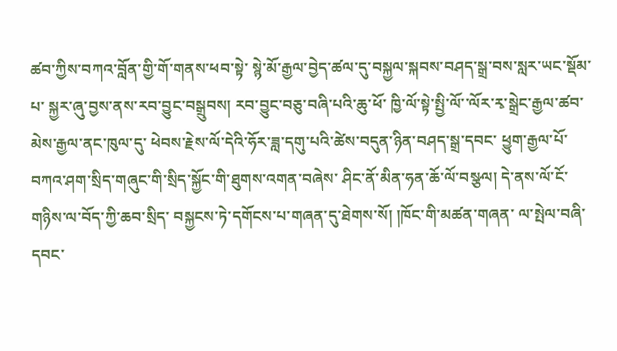ཚབ་ཀྱིས་བཀའ་བློན་གྱི་གོ་གནས་ཕབ་སྟེ་ སྙེ་མོ་རྒྱལ་བྱེད་ཚལ་དུ་བསྐྱལ་སྐབས་བཤད་སྒྲ་བས་སླར་ཡང་སྡོམ་པ་ སྐྱར་ཞུ་བྱས་ནས་རབ་བྱུང་བསྒྲུབས། རབ་བྱུང་བཅུ་བཞི་པའི་ཆུ་ཕོ་ ཁྱི་ལོ་སྟེ་སྤྱི་ལོ་་ལོར་རྭ་སྒྲེང་རྒྱལ་ཚབ་མེས་རྒྱལ་ནང་ཁུལ་དུ་ ཕེབས་རྗེས་ལོ་དེའི་ཧོར་ཟླ་དགུ་པའི་ཚེས་བདུན་ཉིན་བཤད་སྒྲ་དབང་ ཕྱུག་རྒྱལ་པོ་བཀའ་ཤག་སྲིད་གཞུང་གི་སྲིད་སྐྱོང་གི་ཐུགས་འགན་བཞེས་ ཤིང་ནོ་མིན་ཧན་ཆོ་ལོ་བསྩལ། དེ་ནས་ལོ་ངོ་གཉིས་ལ་བོད་ཀྱི་ཆབ་སྲིད་ བསྐྱངས་ཏེ་དགོངས་པ་གཞན་དུ་ཐེགས་སོ། །ཁོང་གི་མཚན་གཞན་ ལ་སྤེལ་བཞི་དབང་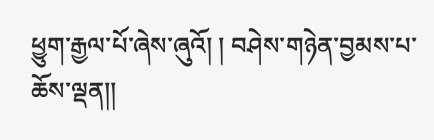ཕྱུག་རྒྱལ་པོ་ཞེས་ཞུའོ། ། བཤེས་གཉེན་བྱམས་པ་ཆོས་ལྡན།།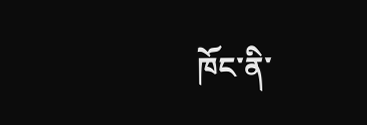ཁོང་ནི་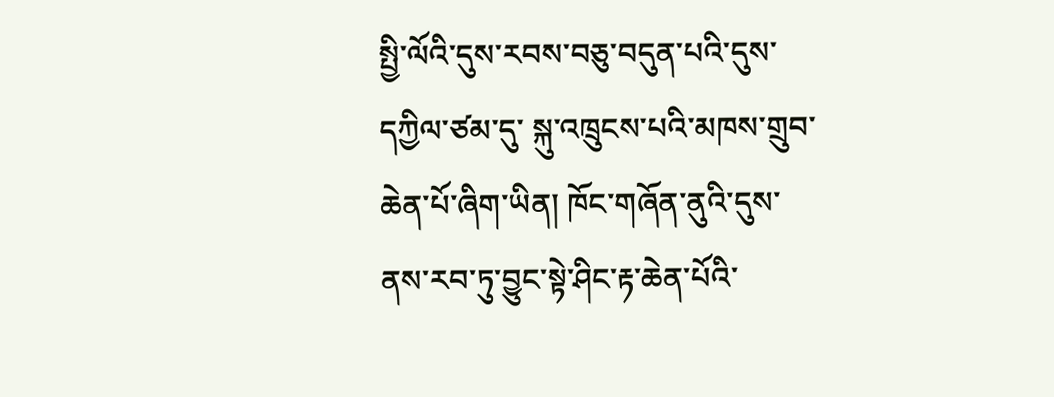སྤྱི་ལོའི་དུས་རབས་བཅུ་བདུན་པའི་དུས་དཀྱིལ་ཙམ་དུ་ སྐུ་འཁྲུངས་པའི་མཁས་གྲུབ་ཆེན་པོ་ཞིག་ཡིན། ཁོང་གཞོན་ནུའི་དུས་ ནས་རབ་ཏུ་བྱུང་སྟེ་ཤིང་རྟ་ཆེན་པོའི་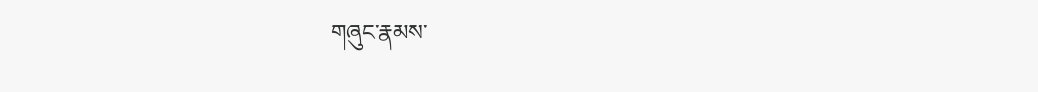གཞུང་རྣམས་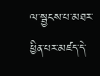ལ་སྦྱངས་པ་མཐར་ ཕྱིན་པར་མཛད་དེ་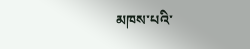མཁས་པའི་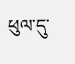ཕུལ་དུ་